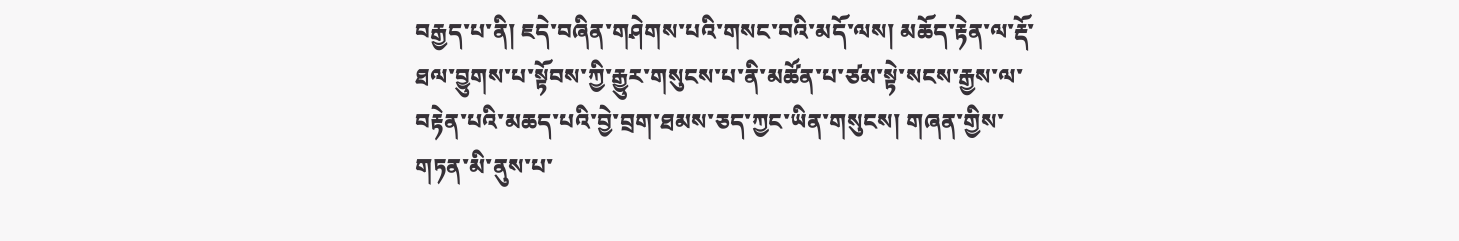བརྒྱད་པ་ནི། ཇདེ་བཞིན་གཤེགས་པའི་གསང་བའི་མདོ་ལས། མཆོད་རྟེན་ལ་རྡོ་ཐལ་བྱུགས་པ་སྟོབས་ཀྱི་རྒྱུར་གསུངས་པ་ནི་མཚོན་པ་ཙམ་སྟེ་སངས་རྒྱས་ལ་བརྟེན་པའི་མཆད་པའི་བྱེ་བྲག་ཐམས་ཅད་ཀྱང་ཡིན་གསུངས། གཞན་གྱིས་གཏན་མི་ནུས་པ་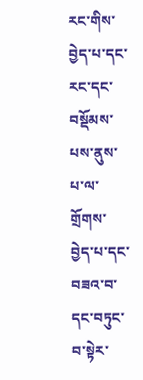རང་གིས་བྱེད་པ་དང་རང་དང་བསྡོམས་པས་ནུས་པ་ལ་གྲོགས་བྱེད་པ་དང་བཟའ་བ་དང་བཏུང་བ་སྟེར་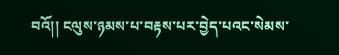བའོ།། ངལུས་ཉམས་པ་བརྟས་པར་བྱེད་པའང་སེམས་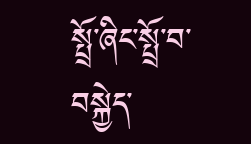སྤྲོ་ཞིང་སྤྲོ་བ་བསྐྱེད་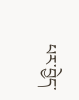པར་བྱེད་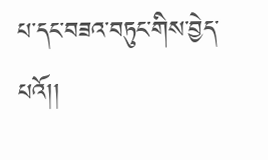པ་དང་བཟའ་བཏུང་གིས་བྱེད་པའོ།།